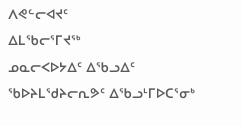ᐱᕙᓪᓕᐊᔪᑦ
ᐃᒪᖃᓕᕐᒥᔪᖅ
ᓄᓇᓕᐸᐅᔭᐃᑦ ᐃᖃᓗᐃᑦ ᖃᐅᔨᒪᖁᔨᓕᕆᕗᑦ ᐃᖃᓗᒻᒥᐅᑕᕐᓂᒃ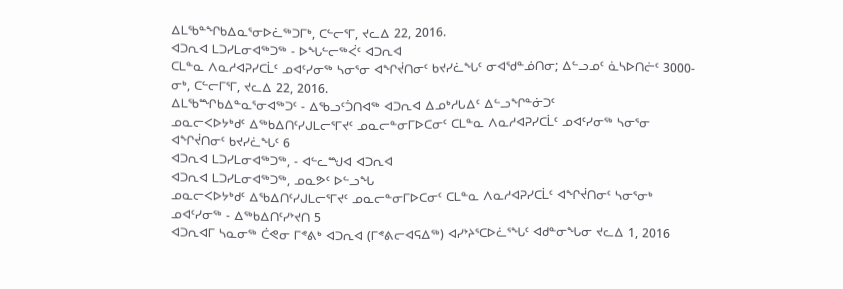ᐃᒪᖃᓐᖏᑲᐃᓇᕐᓂᐅᓛᖅᑐᒥᒃ, ᑕᓪᓕᕐᒥ, ᔪᓚᐃ 22, 2016.
ᐊᑐᕆᐊ ᒪᑐᓯᒪᓂᐊᖅᑐᖅ - ᐅᖓᓪᓕᖅᐹᑦ ᐊᑐᕆᐊ
ᑕᒪᓐᓇ ᐱᓇᓱᐊᕈᓯᑕᒫᑦ ᓄᐊᑦᓯᓂᖅ ᓴᓂᕐᓂ ᐊᖏᔫᑎᓂᑦ ᑲᔪᓯᓛᖓᑦ ᓂᐊᖁᓐᓅᑎᓂ; ᐃᓪᓗᓄᑦ ᓈᓴᐅᑎᓖᑦ 3000-ᓂᒃ, ᑕᓪᓕᒥᕐᒥ, ᔪᓚᐃ 22, 2016.
ᐃᒪᖃᙱᑲᐃᓐᓇᕐᓂᐊᖅᑐᑦ - ᐃᖃᓗᑦᑑᑎᐊᖅ ᐊᑐᕆᐊ ᐃᓄᒃᓱᒐᐃᑦ ᐃᓪᓗᖏᓐᓃᑐᑦ
ᓄᓇᓕᐸᐅᔭᒃᑯᑦ ᐃᖅᑲᐃᑎᑦᓯᒍᒪᓕᕐᒥᔪᑦ ᓄᓇᓕᓐᓂᒥᐅᑕᓂᑦ ᑕᒪᓐᓇ ᐱᓇᓱᐊᕈᓯᑕᒫᑦ ᓄᐊᑦᓯᓂᖅ ᓴᓂᕐᓂ ᐊᖏᔫᑎᓂᑦ ᑲᔪᓯᓛᖓᑦ 6
ᐊᑐᕆᐊ ᒪᑐᓯᒪᓂᐊᖅᑐᖅ, - ᐊᓪᓚᙳᐊ ᐊᑐᕆᐊ
ᐊᑐᕆᐊ ᒪᑐᓯᒪᓂᐊᖅᑐᖅ, ᓄᓇᕗᑦ ᐅᓪᓗᖓ
ᓄᓇᓕᐸᐅᔭᒃᑯᑦ ᐃᕐᑲᐃᑎᑦᓯᒍᒪᓕᕐᒥᔪᑦ ᓄᓇᓕᓐᓂᒥᐅᑕᓂᑦ ᑕᒪᓐᓇ ᐱᓇᓱᐊᕈᓯᑕᒫᑦ ᐊᖏᔫᑎᓂᑦ ᓴᓂᕐᓂᒃ ᓄᐊᑦᓯᓂᖅ - ᐃᖅᑲᐃᑎᑦᓯᔾᔪᑎ 5
ᐊᑐᕆᐊᒥ ᓴᓇᓂᖅ ᑖᕙᓂ ᒥᕝᕕᒃ ᐊᑐᕆᐊ (ᒥᕝᕕᓕᐊᕋᐃᖅ) ᐊᓯᔾᔨᕐᑕᐅᓛᕐᖓᑦ ᐊᑯᓐᓂᖓᓂ ᔪᓚᐃ 1, 2016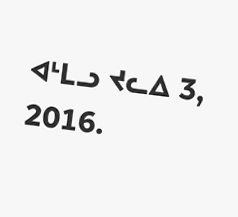ᐊᒻᒪᓗ ᔪᓚᐃ 3, 2016.